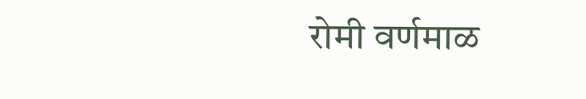रोमी वर्णमाळ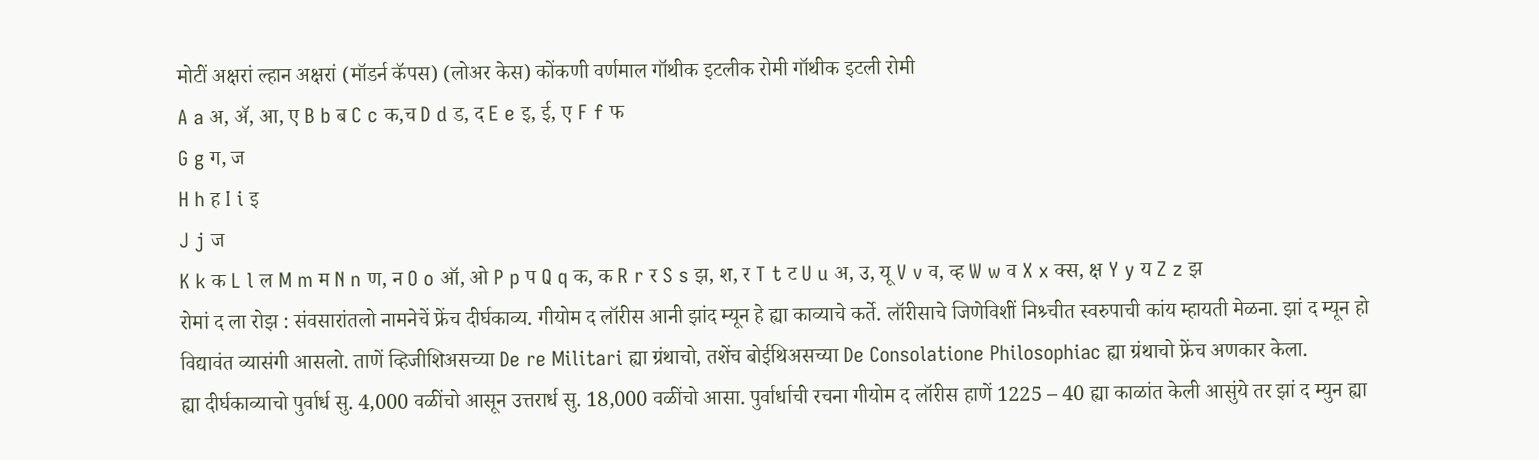मोटीं अक्षरां ल्हान अक्षरां (मॉडर्न कॅपस) (लोअर केस) कोंकणी वर्णमाल गॉथीक इटलीक रोमी गॉथीक इटली रोमी
A a अ, ॲ, आ, ए B b ब C c क,च D d ड, द E e इ, ई, ए F f फ
G g ग, ज
H h ह I i इ
J j ज
K k क L l ल M m म N n ण, न O o ऑ, ओ P p प Q q क, क R r र S s झ, श, र T t ट U u अ, उ, यू V v व, व्ह W w व X x क्स, क्ष Y y य Z z झ
रोमां द ला रोझ : संवसारांतलो नामनेचें फ्रेंच दीर्घकाव्य. गीयोम द लॉरीस आनी झांद म्यून हे ह्या काव्याचे कर्ते. लॉरीसाचे जिणेविशीं निश्र्चीत स्वरुपाची कांय म्हायती मेळना. झां द म्यून हो विद्यावंत व्यासंगी आसलो. ताणें व्हिजीशिअसच्या De re Militari ह्या ग्रंथाचो, तशेंच बोईथिअसच्या De Consolatione Philosophiac ह्या ग्रंथाचो फ्रेंच अणकार केला.
ह्या दीर्घकाव्याचो पुर्वार्ध सु. 4,000 वळींचो आसून उत्तरार्ध सु. 18,000 वळींचो आसा. पुर्वार्धाची रचना गीयोम द लॉरीस हाणें 1225 – 40 ह्या काळांत केली आसुंये तर झां द म्युन ह्या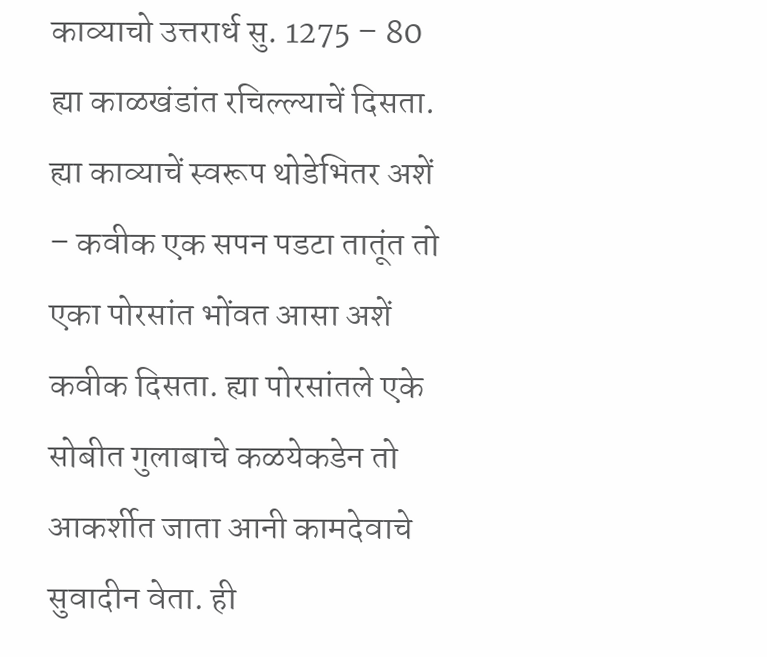काव्याचो उत्तरार्ध सु. 1275 – 80 ह्या काळखंडांत रचिल्ल्याचें दिसता.
ह्या काव्याचें स्वरूप थोडेभितर अशें – कवीक एक सपन पडटा तातूंत तो एका पोरसांत भोंवत आसा अशें कवीक दिसता. ह्या पोरसांतले एके सोबीत गुलाबाचे कळयेकडेन तो आकर्शीत जाता आनी कामदेवाचे सुवादीन वेता. ही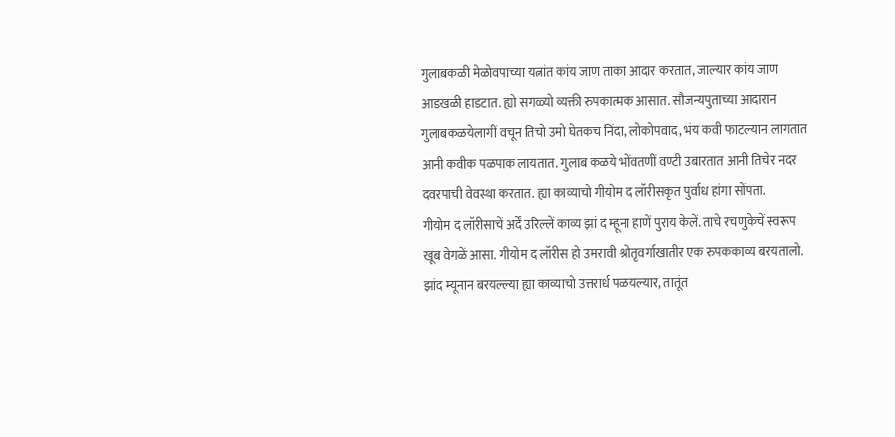गुलाबकळी मेळोवपाच्या यत्नांत कांय जाण ताका आदार करतात, जाल्यार कांय जाण आडखळी हाडटात. ह्यो सगळ्यो व्यक्ती रुपकात्मक आसात. सौजन्यपुताच्या आदारान गुलाबकळयेलागीं वचून तिचो उमो घेतकच निंदा, लोकोपवाद, भंय कवी फाटल्यान लागतात आनी कवीक पळपाक लायतात. गुलाब कळये भोंवतणीं वण्टी उबारतात आनी तिचेर नदर दवरपाची वेवस्था करतात. ह्या काव्याचो गीयोम द लॉरीसकृत पुर्वाध हांगा सोंपता.
गीयोम द लॉरीसाचें अर्दें उरिल्लें काव्य झां द म्हूना हाणें पुराय केलें. ताचे रचणुकेचें स्वरूप खूब वेगळें आसा. गीयोम द लॉरीस हो उमरावी श्रोतृवर्गाखातीर एक रुपककाव्य बरयतालो. झांद म्यूनान बरयल्ल्या ह्या काव्याचो उत्तरार्ध पळयल्यार, तातूंत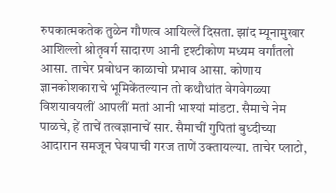रुपकात्मकतेक तुळेन गौणत्व आयिल्लें दिसता. झांद म्यूनामुखार आशिल्लो श्रोतृवर्ग सादारण आनी दृश्टीकोण मध्यम वर्गांतलो आसा. ताचेर प्रबोधन काळाचो प्रभाव आसा. कोणाय ज्ञानकोशकाराचे भूमिकेंतल्यान तो कथौधांत वेगवेगळ्या विशयावयलीं आपलीं मतां आनी भाश्यां मांडटा. सैमाचे नेम पाळचे, हें ताचें तत्वज्ञानाचें सार. सैमाचीं गुपितां बुध्दीच्या आदारान समजून घेवपाची गरज ताणें उक्तायल्या. ताचेर प्लाटो,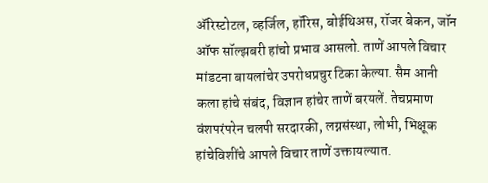ॲरिस्टोटल, व्हर्जिल, हॉरिस, बोईथिअस, रॉजर बेकन, जॉन ऑफ सॉल्झबरी हांचो प्रभाव आसलो. ताणें आपले विचार मांडटना बायलांचेर उपरोधप्रचुर टिका केल्या. सैम आनी कला हांचे संबंद, विज्ञान हांचेर ताणें बरयलें. तेचप्रमाण वंशपरंपरेन चलपी सरदारकी, लग्नसंस्था, लोभी, भिक्षूक हांचेविशींचे आपले विचार ताणें उक्तायल्यात.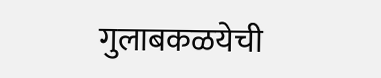गुलाबकळयेची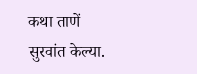कथा ताणें सुरवांत केल्या.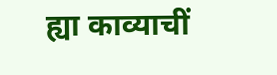ह्या काव्याचीं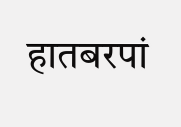हातबरपां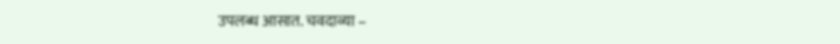उपलब्ध आसात. चवदाव्या –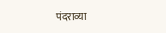पंदराव्या